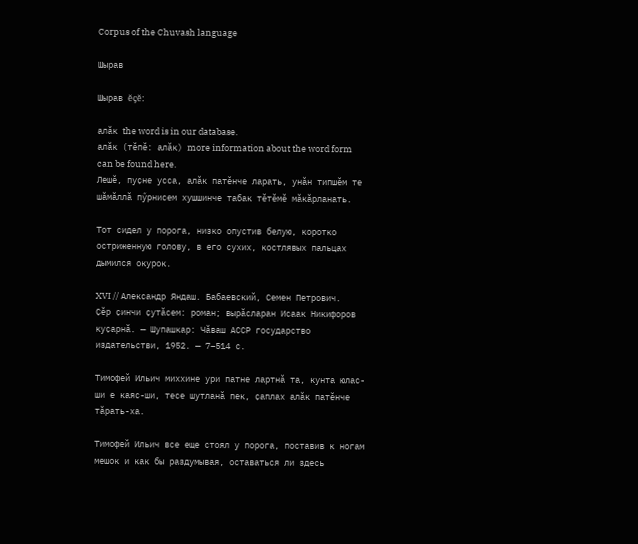Corpus of the Chuvash language

Шырав

Шырав ĕçĕ:

алӑк the word is in our database.
алӑк (тĕпĕ: алӑк) more information about the word form can be found here.
Лешӗ, пуҫне усса, алӑк патӗнче ларать, унӑн типшӗм те шӑмӑллӑ пӳрнисем хушшинче табак тӗтӗмӗ мӑкӑрланать.

Тот сидел у порога, низко опустив белую, коротко остриженную голову, в его сухих, костлявых пальцах дымился окурок.

XVI // Александр Яндаш. Бабаевский, Семен Петрович. Ҫӗр ҫинчи ҫутӑсем: роман; вырӑсларан Исаак Никифоров куҫарнӑ. — Шупашкар: Чӑваш АССР государство издательстви, 1952. — 7–514 с.

Тимофей Ильич миххине ури патне лартнӑ та, кунта юлас-ши е каяс-ши, тесе шутланӑ пек, ҫаплах алӑк патӗнче тӑрать-ха.

Тимофей Ильич все еще стоял у порога, поставив к ногам мешок и как бы раздумывая, оставаться ли здесь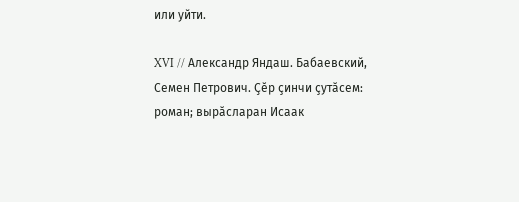или уйти.

XVI // Александр Яндаш. Бабаевский, Семен Петрович. Ҫӗр ҫинчи ҫутӑсем: роман; вырӑсларан Исаак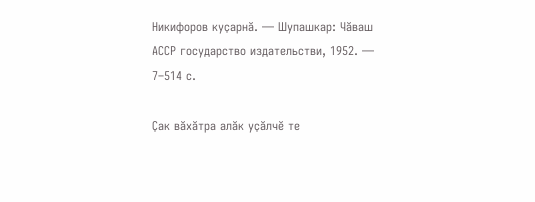Никифоров куҫарнӑ. — Шупашкар: Чӑваш АССР государство издательстви, 1952. — 7–514 с.

Ҫак вӑхӑтра алӑк уҫӑлчӗ те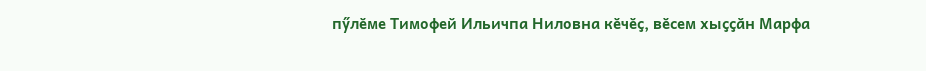пӳлӗме Тимофей Ильичпа Ниловна кӗчӗҫ, вӗсем хыҫҫӑн Марфа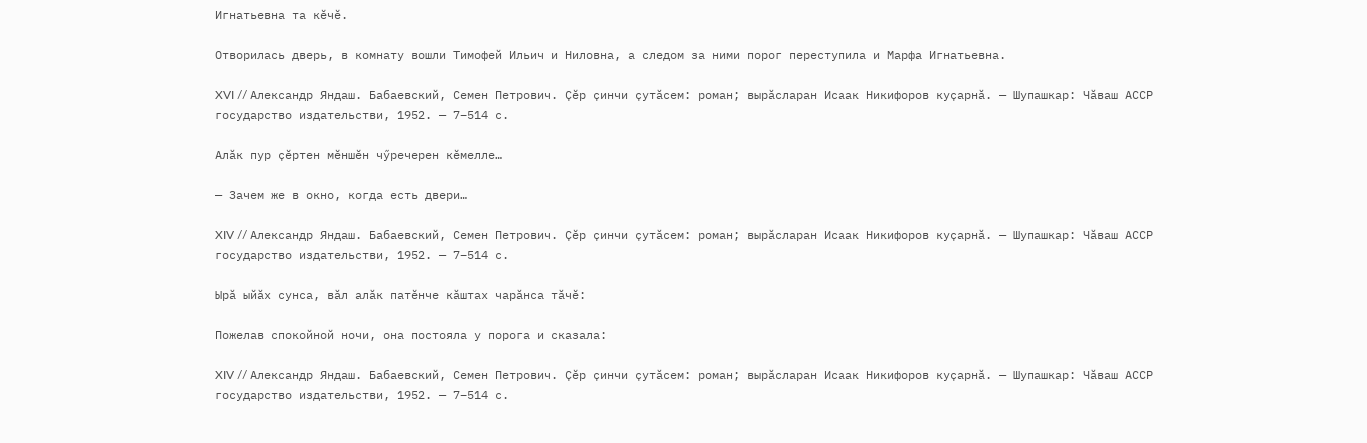Игнатьевна та кӗчӗ.

Отворилась дверь, в комнату вошли Тимофей Ильич и Ниловна, а следом за ними порог переступила и Марфа Игнатьевна.

XVI // Александр Яндаш. Бабаевский, Семен Петрович. Ҫӗр ҫинчи ҫутӑсем: роман; вырӑсларан Исаак Никифоров куҫарнӑ. — Шупашкар: Чӑваш АССР государство издательстви, 1952. — 7–514 с.

Алӑк пур ҫӗртен мӗншӗн чӳречерен кӗмелле…

— Зачем же в окно, когда есть двери…

XIV // Александр Яндаш. Бабаевский, Семен Петрович. Ҫӗр ҫинчи ҫутӑсем: роман; вырӑсларан Исаак Никифоров куҫарнӑ. — Шупашкар: Чӑваш АССР государство издательстви, 1952. — 7–514 с.

Ырӑ ыйӑх сунса, вӑл алӑк патӗнче кӑштах чарӑнса тӑчӗ:

Пожелав спокойной ночи, она постояла у порога и сказала:

XIV // Александр Яндаш. Бабаевский, Семен Петрович. Ҫӗр ҫинчи ҫутӑсем: роман; вырӑсларан Исаак Никифоров куҫарнӑ. — Шупашкар: Чӑваш АССР государство издательстви, 1952. — 7–514 с.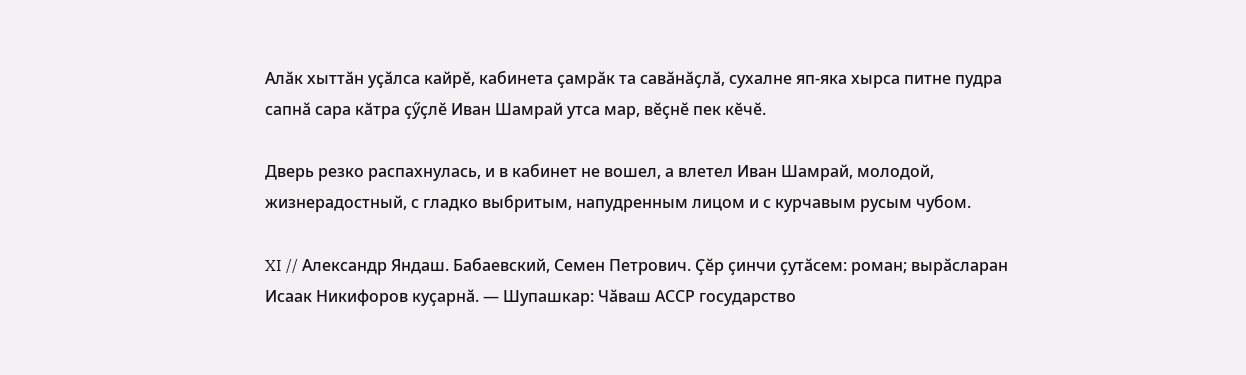Алӑк хыттӑн уҫӑлса кайрӗ, кабинета ҫамрӑк та савӑнӑҫлӑ, сухалне яп-яка хырса питне пудра сапнӑ сара кӑтра ҫӳҫлӗ Иван Шамрай утса мар, вӗҫнӗ пек кӗчӗ.

Дверь резко распахнулась, и в кабинет не вошел, а влетел Иван Шамрай, молодой, жизнерадостный, с гладко выбритым, напудренным лицом и с курчавым русым чубом.

XI // Александр Яндаш. Бабаевский, Семен Петрович. Ҫӗр ҫинчи ҫутӑсем: роман; вырӑсларан Исаак Никифоров куҫарнӑ. — Шупашкар: Чӑваш АССР государство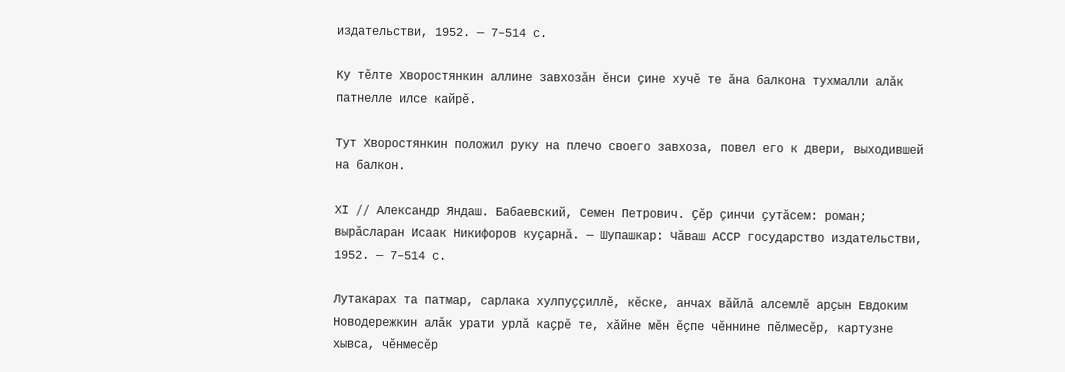издательстви, 1952. — 7–514 с.

Ку тӗлте Хворостянкин аллине завхозӑн ӗнси ҫине хучӗ те ӑна балкона тухмалли алӑк патнелле илсе кайрӗ.

Тут Хворостянкин положил руку на плечо своего завхоза, повел его к двери, выходившей на балкон.

XI // Александр Яндаш. Бабаевский, Семен Петрович. Ҫӗр ҫинчи ҫутӑсем: роман; вырӑсларан Исаак Никифоров куҫарнӑ. — Шупашкар: Чӑваш АССР государство издательстви, 1952. — 7–514 с.

Лутакарах та патмар, сарлака хулпуҫҫиллӗ, кӗске, анчах вӑйлӑ алсемлӗ арҫын Евдоким Новодережкин алӑк урати урлӑ каҫрӗ те, хӑйне мӗн ӗҫпе чӗннине пӗлмесӗр, картузне хывса, чӗнмесӗр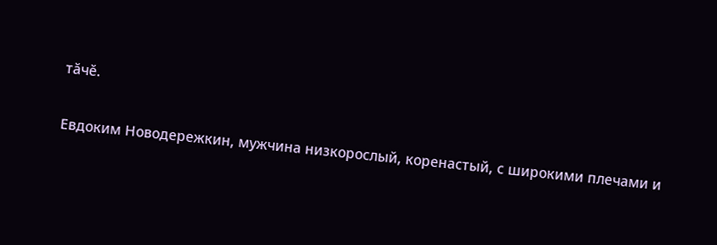тӑчӗ.

Евдоким Новодережкин, мужчина низкорослый, коренастый, с широкими плечами и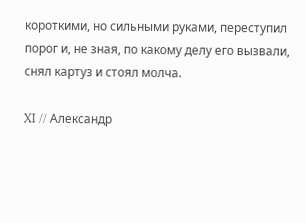короткими, но сильными руками, переступил порог и, не зная, по какому делу его вызвали, снял картуз и стоял молча.

XI // Александр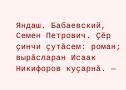Яндаш. Бабаевский, Семен Петрович. Ҫӗр ҫинчи ҫутӑсем: роман; вырӑсларан Исаак Никифоров куҫарнӑ. —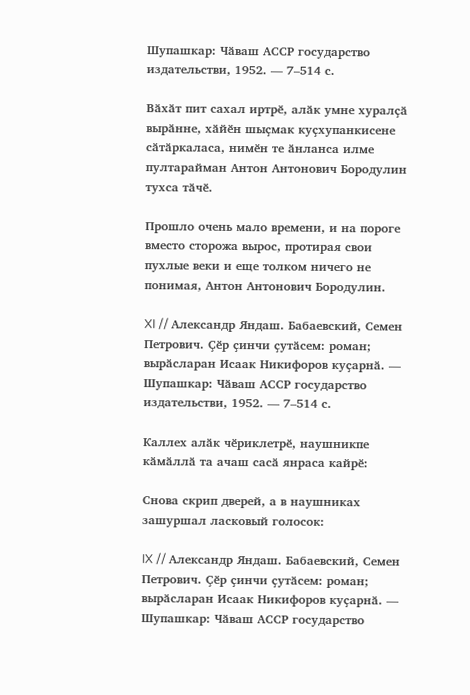Шупашкар: Чӑваш АССР государство издательстви, 1952. — 7–514 с.

Вӑхӑт пит сахал иртрӗ, алӑк умне хуралҫӑ вырӑнне, хӑйӗн шыҫмак куҫхупанкисене сӑтӑркаласа, нимӗн те ӑнланса илме пултарайман Антон Антонович Бородулин тухса тӑчӗ.

Прошло очень мало времени, и на пороге вместо сторожа вырос, протирая свои пухлые веки и еще толком ничего не понимая, Антон Антонович Бородулин.

XI // Александр Яндаш. Бабаевский, Семен Петрович. Ҫӗр ҫинчи ҫутӑсем: роман; вырӑсларан Исаак Никифоров куҫарнӑ. — Шупашкар: Чӑваш АССР государство издательстви, 1952. — 7–514 с.

Каллех алӑк чӗриклетрӗ, наушникпе кӑмӑллӑ та ачаш сасӑ янраса кайрӗ:

Снова скрип дверей, а в наушниках зашуршал ласковый голосок:

IX // Александр Яндаш. Бабаевский, Семен Петрович. Ҫӗр ҫинчи ҫутӑсем: роман; вырӑсларан Исаак Никифоров куҫарнӑ. — Шупашкар: Чӑваш АССР государство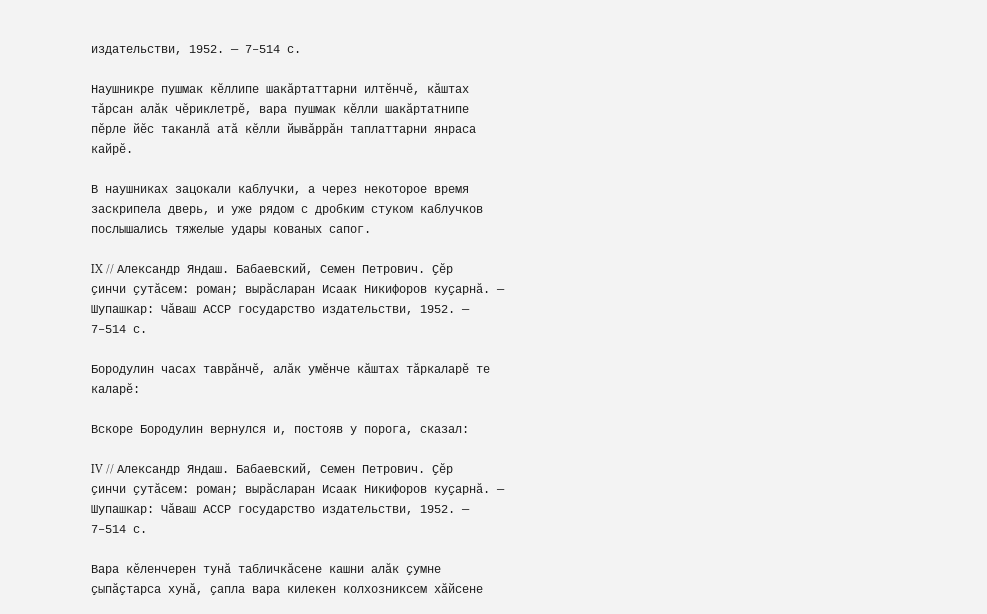издательстви, 1952. — 7–514 с.

Наушникре пушмак кӗллипе шакӑртаттарни илтӗнчӗ, кӑштах тӑрсан алӑк чӗриклетрӗ, вара пушмак кӗлли шакӑртатнипе пӗрле йӗс таканлӑ атӑ кӗлли йывӑррӑн таплаттарни янраса кайрӗ.

В наушниках зацокали каблучки, а через некоторое время заскрипела дверь, и уже рядом с дробким стуком каблучков послышались тяжелые удары кованых сапог.

IX // Александр Яндаш. Бабаевский, Семен Петрович. Ҫӗр ҫинчи ҫутӑсем: роман; вырӑсларан Исаак Никифоров куҫарнӑ. — Шупашкар: Чӑваш АССР государство издательстви, 1952. — 7–514 с.

Бородулин часах таврӑнчӗ, алӑк умӗнче кӑштах тӑркаларӗ те каларӗ:

Вскоре Бородулин вернулся и, постояв у порога, сказал:

IV // Александр Яндаш. Бабаевский, Семен Петрович. Ҫӗр ҫинчи ҫутӑсем: роман; вырӑсларан Исаак Никифоров куҫарнӑ. — Шупашкар: Чӑваш АССР государство издательстви, 1952. — 7–514 с.

Вара кӗленчерен тунӑ табличкӑсене кашни алӑк ҫумне ҫыпӑҫтарса хунӑ, ҫапла вара килекен колхозниксем хӑйсене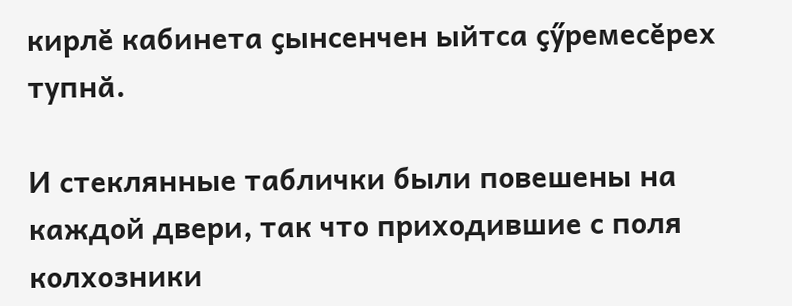кирлӗ кабинета ҫынсенчен ыйтса ҫӳремесӗрех тупнӑ.

И стеклянные таблички были повешены на каждой двери, так что приходившие с поля колхозники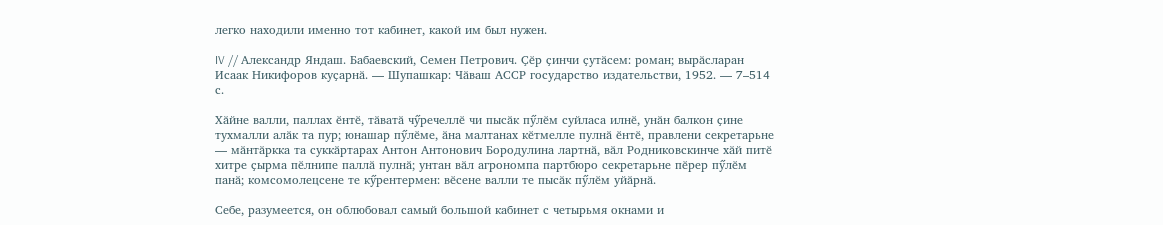легко находили именно тот кабинет, какой им был нужен.

IV // Александр Яндаш. Бабаевский, Семен Петрович. Ҫӗр ҫинчи ҫутӑсем: роман; вырӑсларан Исаак Никифоров куҫарнӑ. — Шупашкар: Чӑваш АССР государство издательстви, 1952. — 7–514 с.

Хӑйне валли, паллах ӗнтӗ, тӑватӑ чӳречеллӗ чи пысӑк пӳлӗм суйласа илнӗ, унӑн балкон ҫине тухмалли алӑк та пур; юнашар пӳлӗме, ӑна малтанах кӗтмелле пулнӑ ӗнтӗ, правлени секретарьне — мӑнтӑркка та суккӑртарах Антон Антонович Бородулина лартнӑ, вӑл Родниковскинче хӑй питӗ хитре ҫырма пӗлнипе паллӑ пулнӑ; унтан вӑл агрономпа партбюро секретарьне пӗрер пӳлӗм панӑ; комсомолецсене те кӳрентермен: вӗсене валли те пысӑк пӳлӗм уйӑрнӑ.

Себе, разумеется, он облюбовал самый большой кабинет с четырьмя окнами и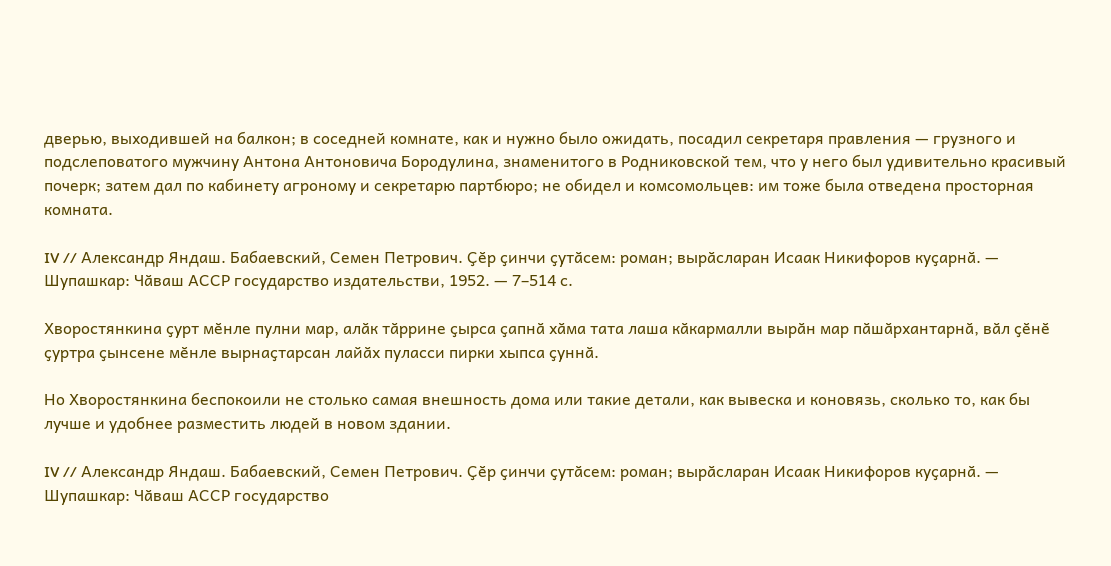дверью, выходившей на балкон; в соседней комнате, как и нужно было ожидать, посадил секретаря правления — грузного и подслеповатого мужчину Антона Антоновича Бородулина, знаменитого в Родниковской тем, что у него был удивительно красивый почерк; затем дал по кабинету агроному и секретарю партбюро; не обидел и комсомольцев: им тоже была отведена просторная комната.

IV // Александр Яндаш. Бабаевский, Семен Петрович. Ҫӗр ҫинчи ҫутӑсем: роман; вырӑсларан Исаак Никифоров куҫарнӑ. — Шупашкар: Чӑваш АССР государство издательстви, 1952. — 7–514 с.

Хворостянкина ҫурт мӗнле пулни мар, алӑк тӑррине ҫырса ҫапнӑ хӑма тата лаша кӑкармалли вырӑн мар пӑшӑрхантарнӑ, вӑл ҫӗнӗ ҫуртра ҫынсене мӗнле вырнаҫтарсан лайӑх пуласси пирки хыпса ҫуннӑ.

Но Хворостянкина беспокоили не столько самая внешность дома или такие детали, как вывеска и коновязь, сколько то, как бы лучше и удобнее разместить людей в новом здании.

IV // Александр Яндаш. Бабаевский, Семен Петрович. Ҫӗр ҫинчи ҫутӑсем: роман; вырӑсларан Исаак Никифоров куҫарнӑ. — Шупашкар: Чӑваш АССР государство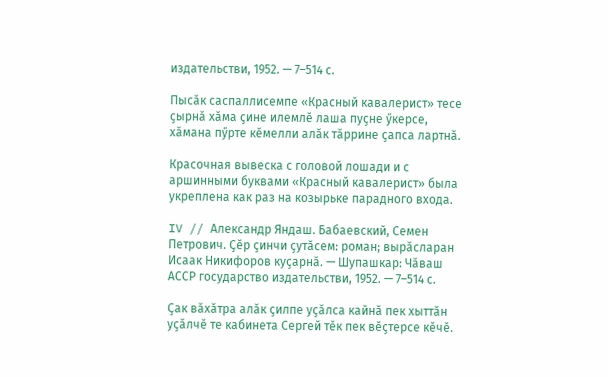издательстви, 1952. — 7–514 с.

Пысӑк саспаллисемпе «Красный кавалерист» тесе ҫырнӑ хӑма ҫине илемлӗ лаша пуҫне ӳкерсе, хӑмана пӳрте кӗмелли алӑк тӑррине ҫапса лартнӑ.

Красочная вывеска с головой лошади и с аршинными буквами «Красный кавалерист» была укреплена как раз на козырьке парадного входа.

IV // Александр Яндаш. Бабаевский, Семен Петрович. Ҫӗр ҫинчи ҫутӑсем: роман; вырӑсларан Исаак Никифоров куҫарнӑ. — Шупашкар: Чӑваш АССР государство издательстви, 1952. — 7–514 с.

Ҫак вӑхӑтра алӑк ҫилпе уҫӑлса кайнӑ пек хыттӑн уҫӑлчӗ те кабинета Сергей тӗк пек вӗҫтерсе кӗчӗ.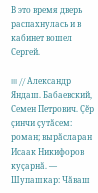В это время дверь распахнулась и в кабинет вошел Сергей.

III // Александр Яндаш. Бабаевский, Семен Петрович. Ҫӗр ҫинчи ҫутӑсем: роман; вырӑсларан Исаак Никифоров куҫарнӑ. — Шупашкар: Чӑваш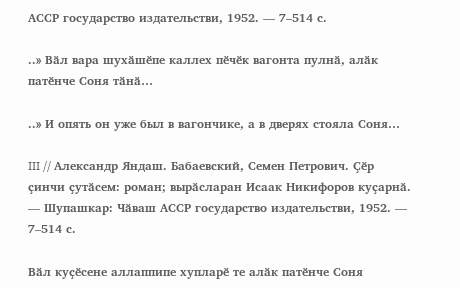АССР государство издательстви, 1952. — 7–514 с.

..» Вӑл вара шухӑшӗпе каллех пӗчӗк вагонта пулнӑ, алӑк патӗнче Соня тӑнӑ…

..» И опять он уже был в вагончике, а в дверях стояла Соня…

III // Александр Яндаш. Бабаевский, Семен Петрович. Ҫӗр ҫинчи ҫутӑсем: роман; вырӑсларан Исаак Никифоров куҫарнӑ. — Шупашкар: Чӑваш АССР государство издательстви, 1952. — 7–514 с.

Вӑл куҫӗсене аллаппипе хупларӗ те алӑк патӗнче Соня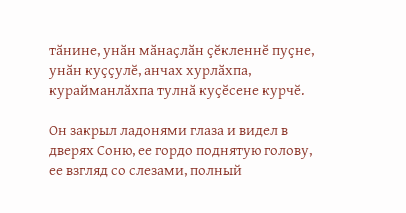тӑнине, унӑн мӑнаҫлӑн ҫӗкленнӗ пуҫне, унӑн куҫҫулӗ, анчах хурлӑхпа, курайманлӑхпа тулнӑ куҫӗсене курчӗ.

Он закрыл ладонями глаза и видел в дверях Соню, ее гордо поднятую голову, ее взгляд со слезами, полный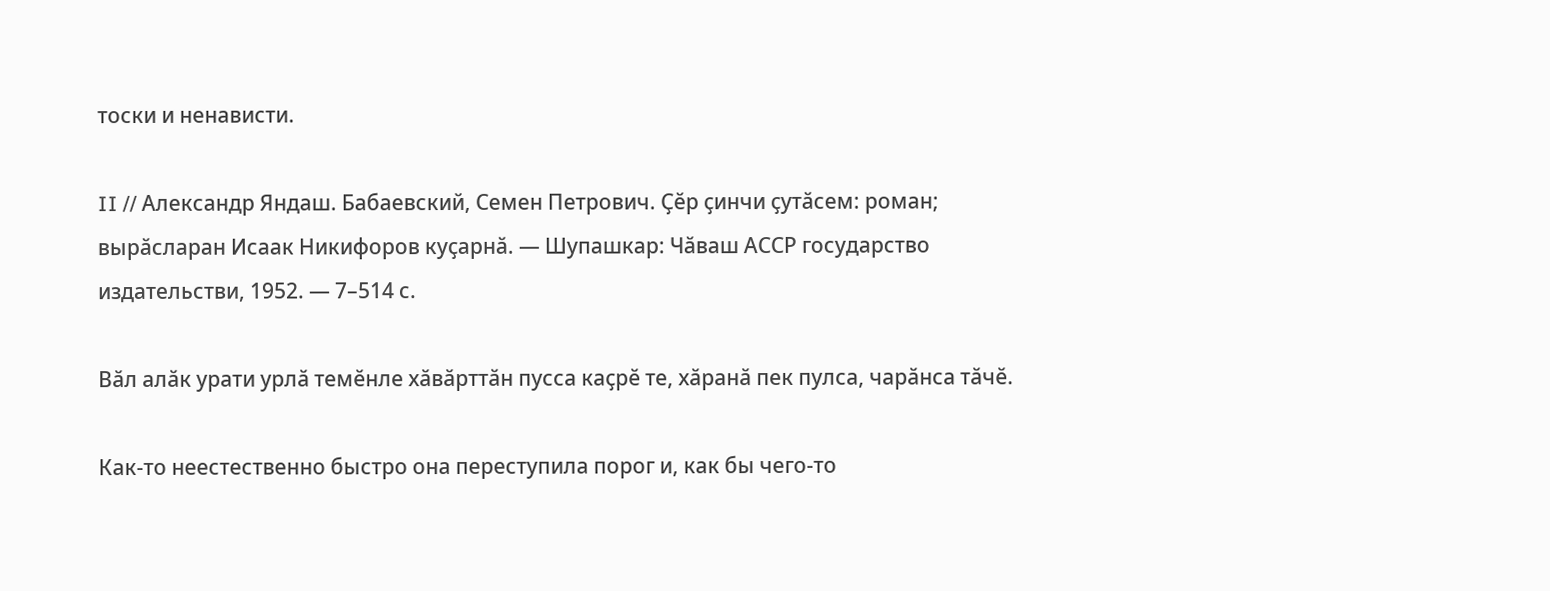тоски и ненависти.

II // Александр Яндаш. Бабаевский, Семен Петрович. Ҫӗр ҫинчи ҫутӑсем: роман; вырӑсларан Исаак Никифоров куҫарнӑ. — Шупашкар: Чӑваш АССР государство издательстви, 1952. — 7–514 с.

Вӑл алӑк урати урлӑ темӗнле хӑвӑрттӑн пусса каҫрӗ те, хӑранӑ пек пулса, чарӑнса тӑчӗ.

Как-то неестественно быстро она переступила порог и, как бы чего-то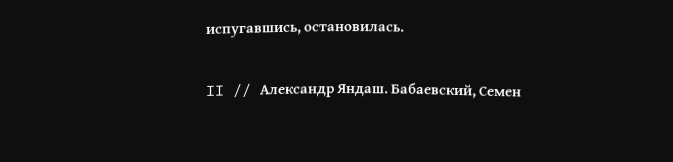испугавшись, остановилась.

II // Александр Яндаш. Бабаевский, Семен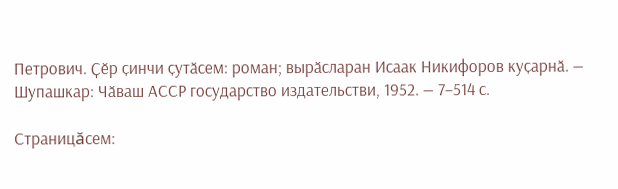Петрович. Ҫӗр ҫинчи ҫутӑсем: роман; вырӑсларан Исаак Никифоров куҫарнӑ. — Шупашкар: Чӑваш АССР государство издательстви, 1952. — 7–514 с.

Страницăсем: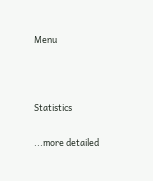Menu



Statistics

...more detailed